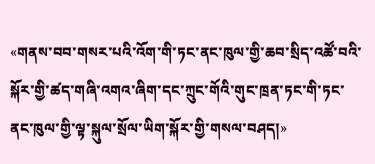«གནས་བབ་གསར་པའི་འོག་གི་ཏང་ནང་ཁུལ་གྱི་ཆབ་སྲིད་འཚོ་བའི་སྐོར་གྱི་ཚད་གཞི་འགའ་ཞིག་དང་ཀྲུང་གོའི་གུང་ཁྲན་ཏང་གི་ཏང་ནང་ཁུལ་གྱི་ལྟ་སྐུལ་སྲོལ་ཡིག་སྐོར་གྱི་གསལ་བཤད།»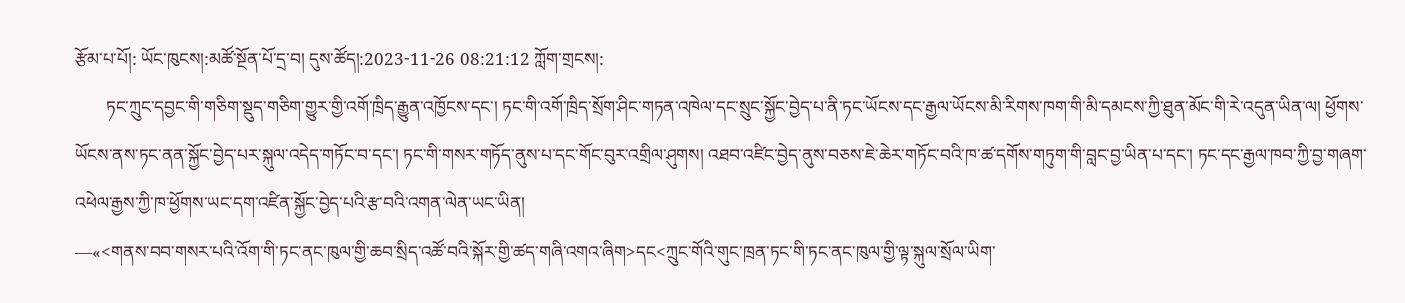རྩོམ་པ་པོ།: ཡོང་ཁུངས།:མཚོ་སྔོན་པོ་དྲ་བ། དུས་ཚོད།:2023-11-26 08:21:12 ཀློག་གྲངས།:
       ཏང་ཀྲུང་དབྱང་གི་གཅིག་སྡུད་གཅིག་གྱུར་གྱི་འགོ་ཁྲིད་རྒྱུན་འཁྱོངས་དང་། ཏང་གི་འགོ་ཁྲིད་སྲོག་ཤིང་གཏན་འཁེལ་དང་སྲུང་སྐྱོང་བྱེད་པ་ནི་ཏང་ཡོངས་དང་རྒྱལ་ཡོངས་མི་རིགས་ཁག་གི་མི་དམངས་ཀྱི་ཐུན་མོང་གི་རེ་འདུན་ཡིན་ལ། ཕྱོགས་ཡོངས་ནས་ཏང་ནན་སྐྱོང་བྱེད་པར་སྐུལ་འདེད་གཏོང་བ་དང་། ཏང་གི་གསར་གཏོད་ནུས་པ་དང་གོང་བུར་འགྲིལ་ཤུགས། འཐབ་འཛིང་བྱེད་ནུས་བཅས་ཇེ་ཆེར་གཏོང་བའི་ཁ་ཚ་དགོས་གཏུག་གི་བླང་བྱ་ཡིན་པ་དང་། ཏང་དང་རྒྱལ་ཁབ་ཀྱི་བྱ་གཞག་འཕེལ་རྒྱས་ཀྱི་ཁ་ཕྱོགས་ཡང་དག་འཛིན་སྐྱོང་བྱེད་པའི་རྩ་བའི་འགན་ལེན་ཡང་ཡིན།
—«<གནས་བབ་གསར་པའི་འོག་གི་ཏང་ནང་ཁུལ་གྱི་ཆབ་སྲིད་འཚོ་བའི་སྐོར་གྱི་ཚད་གཞི་འགའ་ཞིག>དང<ཀྲུང་གོའི་གུང་ཁྲན་ཏང་གི་ཏང་ནང་ཁུལ་གྱི་ལྟ་སྐུལ་སྲོལ་ཡིག་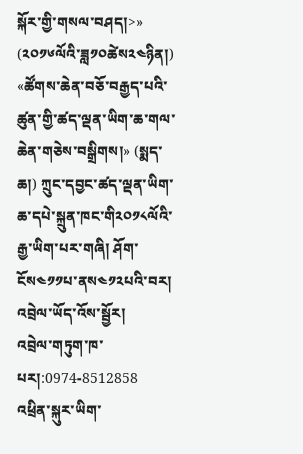སྐོར་གྱི་གསལ་བཤད།>» (༢༠༡༦ལོའི་ཟླ༡༠ཚེས༢༤ཉིན།) «ཚོགས་ཆེན་བཅོ་བརྒྱད་པའི་ཚུན་གྱི་ཚད་ལྡན་ཡིག་ཆ་གལ་ཆེན་གཅེས་བསྒྲིགས།» (སྨད་ཆ།) ཀྲུང་དབྱང་ཚད་ལྡན་ཡིག་ཆ་དཔེ་སྐྲུན་ཁང་གི༢༠༡༨ལོའི་རྒྱ་ཡིག་པར་གཞི། ཤོག་ངོས༤༡༡པ་ནས༤༡༢པའི་བར།
འབྲེལ་ཡོད་འོས་སྦྱོར།
འབྲེལ་གཏུག་ཁ་པར།:0974-8512858
འཕྲིན་སྐུར་ཡིག་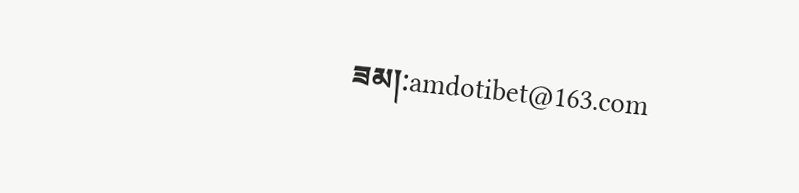ཟམ།:amdotibet@163.com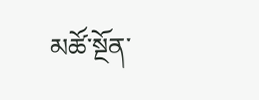མཚོ་སྔོན་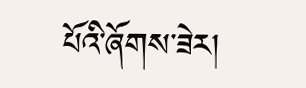པོའི་ཞོགས་ཟེར།